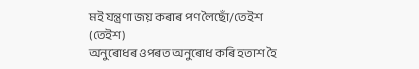মই যন্ত্ৰণা জয় কৰাৰ পণ লৈছোঁ/তেইশ
(তেইশ)
অনুৰোধৰ ওপৰত অনুৰোধ কৰি হতাশ হৈ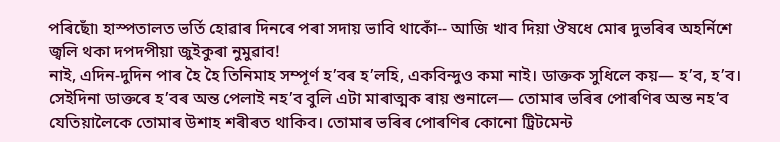পৰিছোঁ৷ হাস্পতালত ভৰ্তি হোৱাৰ দিনৰে পৰা সদায় ভাবি থাকোঁ-- আজি খাব দিয়া ঔষধে মোৰ দুভৰিৰ অহৰ্নিশে জ্বলি থকা দপদপীয়া জুইকুৰা নুমুৱাব!
নাই, এদিন-দুদিন পাৰ হৈ হৈ তিনিমাহ সম্পূৰ্ণ হ’বৰ হ’লহি, একবিন্দুও কমা নাই। ডাক্তক সুধিলে কয়— হ’ব, হ’ব। সেইদিনা ডাক্তৰে হ’বৰ অন্ত পেলাই নহ’ব বুলি এটা মাৰাত্মক ৰায় শুনালে— তোমাৰ ভৰিৰ পোৰণিৰ অন্ত নহ’ব যেতিয়ালৈকে তোমাৰ উশাহ শৰীৰত থাকিব। তোমাৰ ভৰিৰ পোৰণিৰ কোনো ট্ৰিটমেন্ট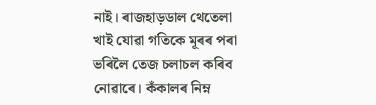নাই। ৰাজহাড়ডাল থেতেলা খাই যোৱা গতিকে মূৰৰ পৰা ভৰিলৈ তেজ চলাচল কৰিব নোৱাৰে। কঁকালৰ নিম্ন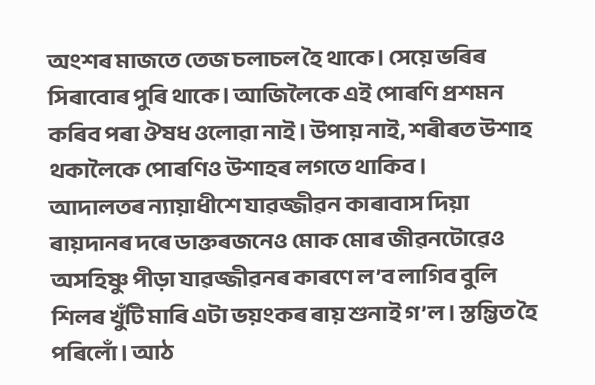অংশৰ মাজতে তেজ চলাচল হৈ থাকে। সেয়ে ভৰিৰ সিৰাবোৰ পুৰি থাকে। আজিলৈকে এই পোৰণি প্ৰশমন কৰিব পৰা ঔষধ ওলোৱা নাই। উপায় নাই, শৰীৰত উশাহ থকালৈকে পোৰণিও উশাহৰ লগতে থাকিব।
আদালতৰ ন্যায়াধীশে যাৱজ্জীৱন কাৰাবাস দিয়া ৰায়দানৰ দৰে ডাক্তৰজনেও মোক মোৰ জীৱনটোৱেও অসহিষ্ণু পীড়া যাৱজ্জীৱনৰ কাৰণে ল’ব লাগিব বুলি শিলৰ খুঁটি মাৰি এটা ভয়ংকৰ ৰায় শুনাই গ’ল। স্তম্ভিত হৈ পৰিলোঁ। আঠ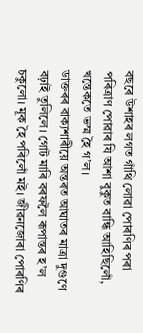বছৰে উশাহৰ লগত গাঁথি লোৱা পোৰণিৰ পৰা পৰিত্ৰাণ পোৱাৰ যি আশা বুকুত বান্ধি আহিছিলোঁ, খন্তেকতে ভস্ম হৈ গ’ল।
ডাক্তৰৰ বাক্যশাৰীয়ে অন্তৰত আঘাতৰ মাত্ৰা দুগুণে বঢ়াই তুলিলে। গোট মাৰি বৰফলৈ ৰূপান্তৰ হ’ল চকুলো। মূক হৈ পৰিলোঁ মই। জীৱনজোৰা পোৰণিৰ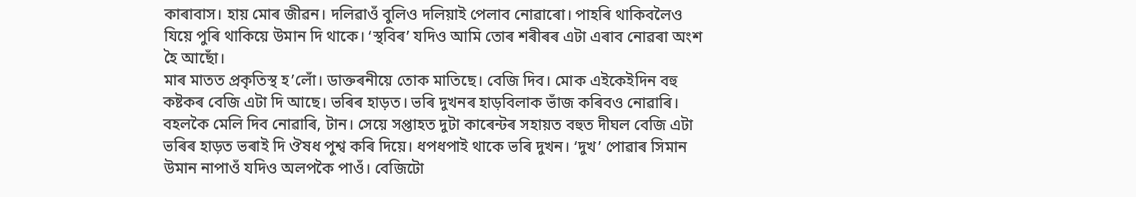কাৰাবাস। হায় মোৰ জীৱন। দলিৱাওঁ বুলিও দলিয়াই পেলাব নোৱাৰো। পাহৰি থাকিবলৈও যিয়ে পুৰি থাকিয়ে উমান দি থাকে। ‘স্থবিৰ’ যদিও আমি তোৰ শৰীৰৰ এটা এৰাব নোৱৰা অংশ হৈ আছোঁ।
মাৰ মাতত প্ৰকৃতিস্থ হ’লোঁ। ডাক্তৰনীয়ে তোক মাতিছে। বেজি দিব। মোক এইকেইদিন বহু কষ্টকৰ বেজি এটা দি আছে। ভৰিৰ হাড়ত। ভৰি দুখনৰ হাড়বিলাক ভাঁজ কৰিবও নোৱাৰি। বহলকৈ মেলি দিব নোৱাৰি, টান। সেয়ে সপ্তাহত দুটা কাৰেন্টৰ সহায়ত বহুত দীঘল বেজি এটা ভৰিৰ হাড়ত ভৰাই দি ঔষধ পুশ্ব কৰি দিয়ে। ধপধপাই থাকে ভৰি দুখন। ‘দুখ’ পোৱাৰ সিমান উমান নাপাওঁ যদিও অলপকৈ পাওঁ। বেজিটো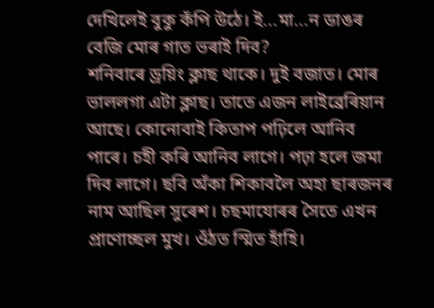দেখিলেই বুকু কঁপি উঠে। ই...মা...ন ডাঙৰ বেজি মোৰ গাত ভৰাই দিব?
শনিবাৰে ড্ৰয়িং ক্লাছ থাকে। দুই বজাত। মোৰ ভাললগা এটা ক্লাছ। তাতে এজন লাইব্ৰেৰিয়ান আছে। কোনোবাই কিতাপ পঢ়িলে আনিব পাৰে। চহী কৰি আনিব লাগে। পঢ়া হলে জমা দিব লাগে। ছবি অঁকা শিকাবলৈ অহা ছাৰজনৰ নাম আছিল সুৰেশ। চছমাযোৰৰ সৈতে এখন প্ৰাণোচ্ছল মুখ। ওঁঠত স্মিত হাঁহি।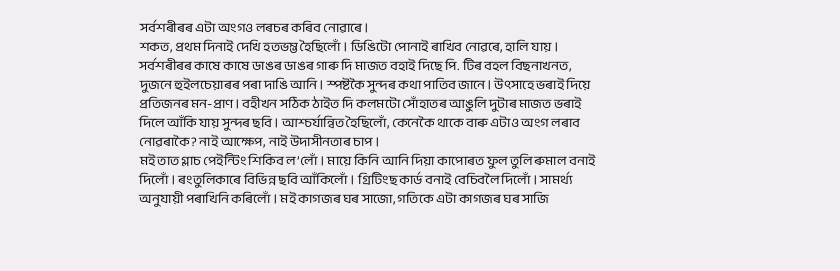সৰ্বশৰীৰৰ এটা অংগও লৰচৰ কৰিব নোৱাৰে।
শকত, প্ৰথম দিনাই দেখি হতভম্ভ হৈছিলোঁ। ডিঙিটো পোনাই ৰাখিব নোৱৰে, হালি যায়। সৰ্বশৰীৰৰ কাষে কাষে ডাঙৰ ডাঙৰ গাৰু দি মাজত বহাই দিছে পি. টিৰ বহল বিছনাখনত, দুজনে হুইলচেয়াৰৰ পৰা দাঙি আনি। স্পষ্টকৈ সুন্দৰ কথা পাতিব জানে। উৎসাহে ভৰাই দিয়ে প্ৰতিজনৰ মন-প্ৰাণ। বহীখন সঠিক ঠাইত দি কলমটো সোঁহাতৰ আঙুলি দুটাৰ মাজত ভৰাই দিলে আঁকি যায় সুন্দৰ ছবি। আশ্চৰ্যান্বিত হৈছিলোঁ, কেনেকৈ থাকে বাৰু এটাও অংগ লৰাব নোৱৰাকৈ? নাই আক্ষেপ, নাই উদাসীনতাৰ চাপ।
মই তাত গ্লাচ পেইন্টিং শিকিব ল’লোঁ। মায়ে কিনি আনি দিয়া কাপোৰত ফুল তুলি ৰুমাল বনাই দিলোঁ। ৰংতুলিকাৰে বিভিন্ন ছবি আঁকিলোঁ। গ্ৰিটিংছ কাৰ্ড বনাই বেচিবলৈ দিলোঁ। সামৰ্থ্য অনুযায়ী পৰাখিনি কৰিলোঁ। মই কাগজৰ ঘৰ সাজো, গতিকে এটা কাগজৰ ঘৰ সাজি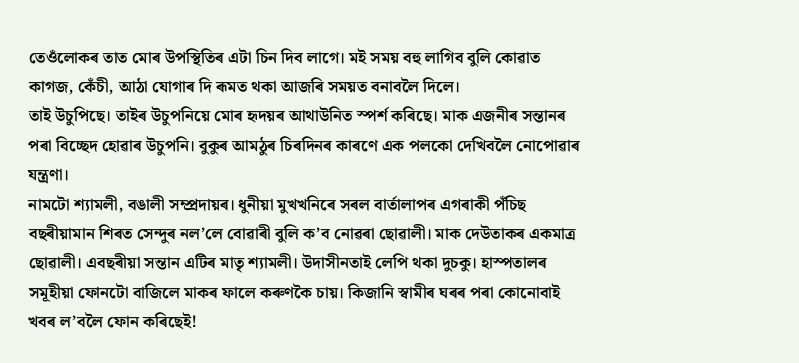তেওঁলোকৰ তাত মোৰ উপস্থিতিৰ এটা চিন দিব লাগে। মই সময় বহু লাগিব বুলি কোৱাত কাগজ, কেঁচী, আঠা যোগাৰ দি ৰূমত থকা আজৰি সময়ত বনাবলৈ দিলে।
তাই উচুপিছে। তাইৰ উচুপনিয়ে মোৰ হৃদয়ৰ আথাউনিত স্পৰ্শ কৰিছে। মাক এজনীৰ সন্তানৰ পৰা বিচ্ছেদ হোৱাৰ উচুপনি। বুকুৰ আমঠুৰ চিৰদিনৰ কাৰণে এক পলকো দেখিবলৈ নোপোৱাৰ যন্ত্ৰণা।
নামটো শ্যামলী, বঙালী সম্প্ৰদায়ৰ। ধুনীয়া মুখখনিৰে সৰল বাৰ্তালাপৰ এগৰাকী পঁচিছ বছৰীয়ামান শিৰত সেন্দুৰ নল’লে বোৱাৰী বুলি ক’ব নোৱৰা ছোৱালী। মাক দেউতাকৰ একমাত্ৰ ছোৱালী। এবছৰীয়া সন্তান এটিৰ মাতৃ শ্যামলী। উদাসীনতাই লেপি থকা দুচকু। হাস্পতালৰ সমূহীয়া ফোনটো বাজিলে মাকৰ ফালে কৰুণকৈ চায়। কিজানি স্বামীৰ ঘৰৰ পৰা কোনোবাই খবৰ ল’বলৈ ফোন কৰিছেই!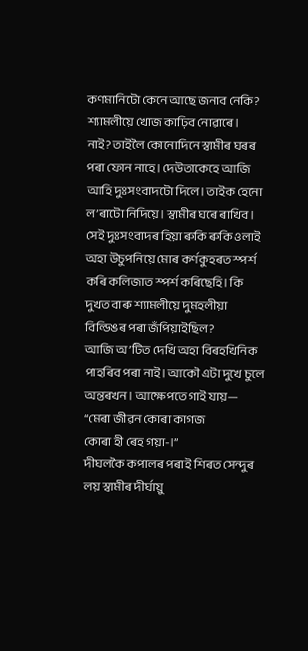কণমানিটো কেনে আছে জনাব নেকি? শ্যামলীয়ে খোজ কাঢ়িব নোৱাৰে।
নাই? তাইলৈ কোনোদিনে স্বামীৰ ঘৰৰ পৰা ফোন নাহে। দেউতাকেহে আজি আহি দুঃসংবাদটো দিলে। তাইক হেনো ল’ৰাটো নিদিয়ে। স্বামীৰ ঘৰে ৰাখিব।
সেই দুঃসংবাদৰ হিয়া ৰুকি ৰুকি ওলাই অহা উচুপনিয়ে মোৰ কৰ্ণকুহৰত স্পৰ্শ কৰি কলিজাত স্পৰ্শ কৰিছেহি। কি দুখত বাৰু শ্যামলীয়ে দুমহলীয়া বিল্ডিঙৰ পৰা জঁপিয়াইছিল?
আজি অ’টিত দেখি অহা বিৰহখিনিক পাহৰিব পৰা নাই। আকৌ এটা দুখে চুলে অন্তৰখন। আক্ষেপতে গাই যায়—
“মেৰা জীৱন কোৰা কাগজ
কোৰা হী ৰেহ গয়া-।”
দীঘলকৈ কপালৰ পৰাই শিৰত সেন্দুৰ লয় স্বামীৰ দীৰ্ঘায়ু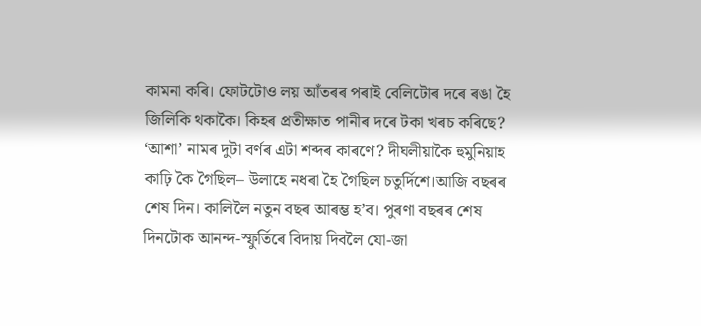কামনা কৰি। ফোটটোও লয় আঁতৰৰ পৰাই বেলিটোৰ দৰে ৰঙা হৈ জিলিকি থকাকৈ। কিহৰ প্ৰতীক্ষাত পানীৰ দৰে টকা খৰচ কৰিছে? ‘আশা’ নামৰ দুটা বৰ্ণৰ এটা শব্দৰ কাৰণে? দীঘলীয়াকৈ হুমুনিয়াহ কাঢ়ি কৈ গৈছিল– উলাহে নধৰা হৈ গৈছিল চতুৰ্দিশে।আজি বছৰৰ শেষ দিন। কালিলৈ নতুন বছৰ আৰম্ভ হ’ব। পুৰণা বছৰৰ শেষ দিনটোক আনন্দ-স্ফুৰ্তিৰে বিদায় দিবলৈ যো-জা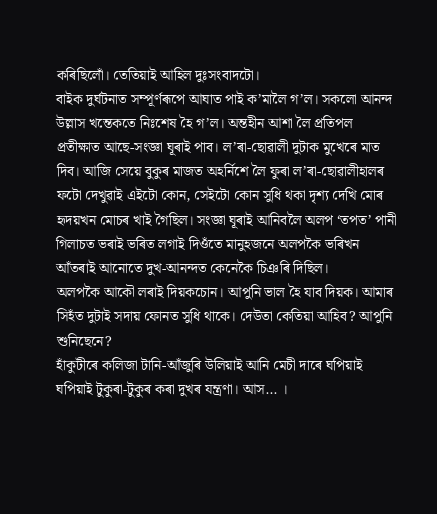কৰিছিলোঁ। তেতিয়াই আহিল দুঃসংবাদটো।
বাইক দুৰ্ঘটনাত সম্পূৰ্ণৰূপে আঘাত পাই ক’মালৈ গ’ল। সকলো আনন্দ উল্লাস খন্তেকতে নিঃশেষ হৈ গ’ল। অন্তহীন আশা লৈ প্ৰতিপল প্ৰতীক্ষাত আছে-সংজ্ঞা ঘূৰাই পাব। ল’ৰা-ছোৱালী দুটাক মুখেৰে মাত দিব। আজি সেয়ে বুকুৰ মাজত অহৰ্নিশে লৈ ফুৰা ল’ৰা-ছোৱালীহালৰ ফটো দেখুৱাই এইটো কোন, সেইটো কোন সুধি থকা দৃশ্য দেখি মোৰ হৃদয়খন মোচৰ খাই গৈছিল। সংজ্ঞা ঘূৰাই আনিবলৈ অলপ ‘তপত’ পানী গিলাচত ভৰাই ভৰিত লগাই দিওঁতে মানুহজনে অলপকৈ ভৰিখন আঁতৰাই আনোতে দুখ-আনন্দত কেনেকৈ চিঞৰি দিছিল।
অলপকৈ আকৌ লৰাই দিয়কচোন। আপুনি ভাল হৈ যাব দিয়ক। আমাৰ সিহঁত দুটাই সদায় ফোনত সুধি থাকে। দেউতা কেতিয়া আহিব? আপুনি শুনিছেনে?
হাঁকুটীৰে কলিজা টানি-আঁজুৰি উলিয়াই আনি মেচী দাৰে ঘপিয়াই ঘপিয়াই টুকুৰা-টুকুৰ কৰা দুখৰ যন্ত্ৰণা। আস... ।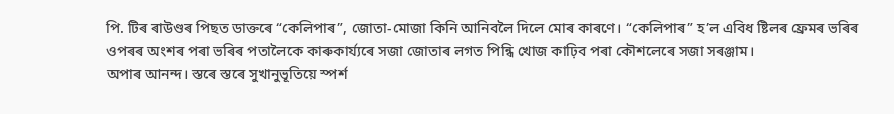পি. টিৰ ৰাউণ্ডৰ পিছত ডাক্তৰে “কেলিপাৰ”, জোতা-মোজা কিনি আনিবলৈ দিলে মোৰ কাৰণে। “কেলিপাৰ” হ’ল এবিধ ষ্টিলৰ ফ্ৰেমৰ ভৰিৰ ওপৰৰ অংশৰ পৰা ভৰিৰ পতালৈকে কাৰুকাৰ্য্যৰে সজা জোতাৰ লগত পিন্ধি খোজ কাঢ়িব পৰা কৌশলেৰে সজা সৰঞ্জাম।
অপাৰ আনন্দ। স্তৰে স্তৰে সুখানুভূতিয়ে স্পৰ্শ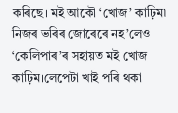কৰিছে। মই আকৌ ‘খোজ’ কাঢ়িম৷ নিজৰ ভৰিৰ জোৰেৰে নহ’লেও ‘কেলিপাৰ’ৰ সহায়ত মই খোজ কাঢ়িম।লেপেটা খাই পৰি থকা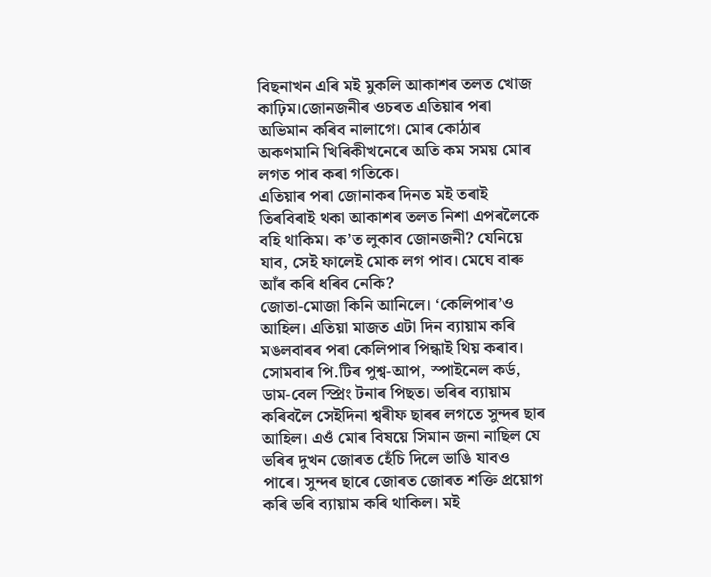বিছনাখন এৰি মই মুকলি আকাশৰ তলত খোজ কাঢ়িম।জোনজনীৰ ওচৰত এতিয়াৰ পৰা অভিমান কৰিব নালাগে। মোৰ কোঠাৰ অকণমানি খিৰিকীখনেৰে অতি কম সময় মোৰ লগত পাৰ কৰা গতিকে।
এতিয়াৰ পৰা জোনাকৰ দিনত মই তৰাই তিৰবিৰাই থকা আকাশৰ তলত নিশা এপৰলৈকে বহি থাকিম। ক’ত লুকাব জোনজনী? যেনিয়ে যাব, সেই ফালেই মোক লগ পাব। মেঘে বাৰু আঁৰ কৰি ধৰিব নেকি?
জোতা-মোজা কিনি আনিলে। ‘কেলিপাৰ’ও আহিল। এতিয়া মাজত এটা দিন ব্যায়াম কৰি মঙলবাৰৰ পৰা কেলিপাৰ পিন্ধাই থিয় কৰাব। সোমবাৰ পি.টিৰ পুশ্ব-আপ, স্পাইনেল কৰ্ড, ডাম-বেল স্প্ৰিং টনাৰ পিছত। ভৰিৰ ব্যায়াম কৰিবলৈ সেইদিনা শ্বৰীফ ছাৰৰ লগতে সুন্দৰ ছাৰ আহিল। এওঁ মোৰ বিষয়ে সিমান জনা নাছিল যে ভৰিৰ দুখন জোৰত হেঁচি দিলে ভাঙি যাবও পাৰে। সুন্দৰ ছাৰে জোৰত জোৰত শক্তি প্ৰয়োগ কৰি ভৰি ব্যায়াম কৰি থাকিল। মই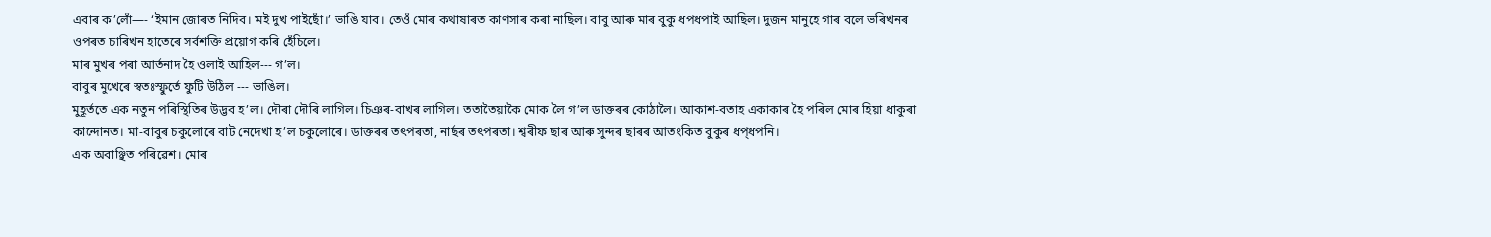এবাৰ ক’লোঁ—- ‘ইমান জোৰত নিদিব। মই দুখ পাইছোঁ।’ ভাঙি যাব। তেওঁ মোৰ কথাষাৰত কাণসাৰ কৰা নাছিল। বাবু আৰু মাৰ বুকু ধপধপাই আছিল। দুজন মানুহে গাৰ বলে ভৰিখনৰ ওপৰত চাৰিখন হাতেৰে সৰ্বশক্তি প্ৰয়োগ কৰি হেঁচিলে।
মাৰ মুখৰ পৰা আৰ্তনাদ হৈ ওলাই আহিল--- গ’ল।
বাবুৰ মুখেৰে স্বতঃস্ফুৰ্তে ফুটি উঠিল --- ভাঙিল।
মুহূৰ্ততে এক নতুন পৰিস্থিতিৰ উদ্ভব হ’ল। দৌৰা দৌৰি লাগিল। চিঞৰ-বাখৰ লাগিল। ততাতৈয়াকৈ মোক লৈ গ’ল ডাক্তৰৰ কোঠালৈ। আকাশ-বতাহ একাকাৰ হৈ পৰিল মোৰ হিয়া ধাকুৰা কান্দোনত। মা-বাবুৰ চকুলোৰে বাট নেদেখা হ’ল চকুলোৰে। ডাক্তৰৰ তৎপৰতা, নাৰ্ছৰ তৎপৰতা। শ্বৰীফ ছাৰ আৰু সুন্দৰ ছাৰৰ আতংকিত বুকুৰ ধপ্ধপনি।
এক অবাঞ্ছিত পৰিৱেশ। মোৰ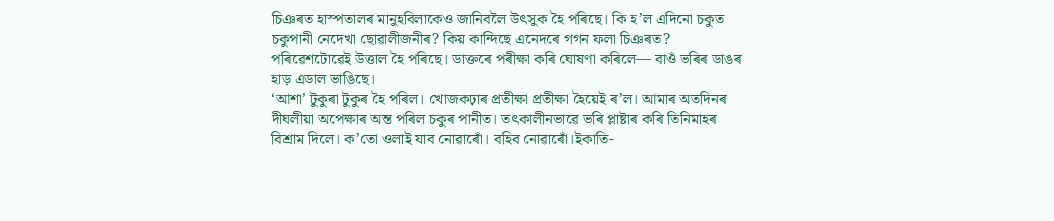চিঞৰত হাস্পতালৰ মানুহবিলাকেও জানিবলৈ উৎসুক হৈ পৰিছে। কি হ’ল এদিনো চকুত চকুপানী নেদেখা ছোৱালীজনীৰ? কিয় কান্দিছে এনেদৰে গগন ফলা চিঞৰত? পৰিৱেশটোৱেই উত্তাল হৈ পৰিছে। ডাক্তৰে পৰীক্ষা কৰি ঘোষণা কৰিলে— বাওঁ ভৰিৰ ডাঙৰ হাড় এডাল ভাঙিছে।
‘আশা’ টুকুৰা টুকুৰ হৈ পৰিল। খোজকঢ়াৰ প্ৰতীক্ষা প্ৰতীক্ষা হৈয়েই ৰ’ল। আমাৰ অতদিনৰ দীঘলীয়া অপেক্ষাৰ অন্ত পৰিল চকুৰ পানীত। তৎকালীনভাৱে ভৰি প্লাষ্টাৰ কৰি তিনিমাহৰ বিশ্ৰাম দিলে। ক’তো ওলাই যাব নোৱাৰোঁ। বহিব নোৱাৰোঁ।ইকাতি-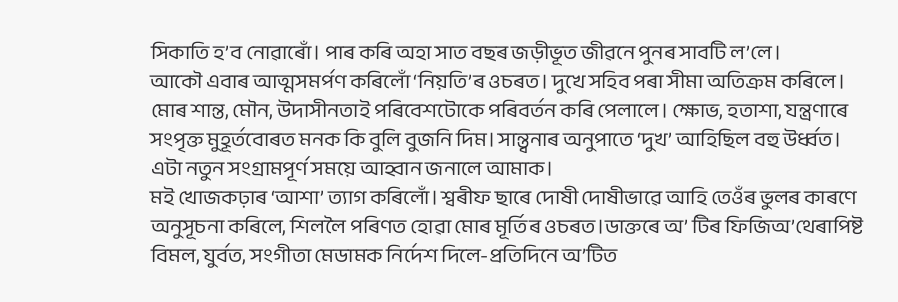সিকাতি হ’ব নোৱাৰোঁ। পাৰ কৰি অহা সাত বছৰ জড়ীভূত জীৱনে পুনৰ সাবটি ল’লে।
আকৌ এবাৰ আত্মসমৰ্পণ কৰিলোঁ ‘নিয়তি’ৰ ওচৰত। দুখে সহিব পৰা সীমা অতিক্ৰম কৰিলে। মোৰ শান্ত, মৌন, উদাসীনতাই পৰিবেশটোকে পৰিবৰ্তন কৰি পেলালে। ক্ষোভ, হতাশা, যন্ত্ৰণাৰে সংপৃক্ত মুহূৰ্তবোৰত মনক কি বুলি বুজনি দিম। সান্ত্বনাৰ অনুপাতে ‘দুখ’ আহিছিল বহু উৰ্ধ্বত। এটা নতুন সংগ্ৰামপূৰ্ণ সময়ে আহ্বান জনালে আমাক।
মই খোজকঢ়াৰ ‘আশা’ ত্যাগ কৰিলোঁ। শ্বৰীফ ছাৰে দোষী দোষীভাৱে আহি তেওঁৰ ভুলৰ কাৰণে অনুসূচনা কৰিলে, শিললৈ পৰিণত হোৱা মোৰ মূৰ্তিৰ ওচৰত।ডাক্তৰে অ’ টিৰ ফিজিঅ’থেৰাপিষ্ট বিমল, যুৰ্বত, সংগীতা মেডামক নিৰ্দেশ দিলে-প্ৰতিদিনে অ’টিত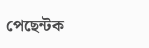পেছেন্টক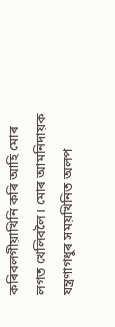কৰিবলগীয়াখিনি কৰি আহি মোৰ লগত খেলিবলৈ। মোৰ আমনিদায়ক যন্ত্ৰণাগধুৰ সময়খিনিত অলপ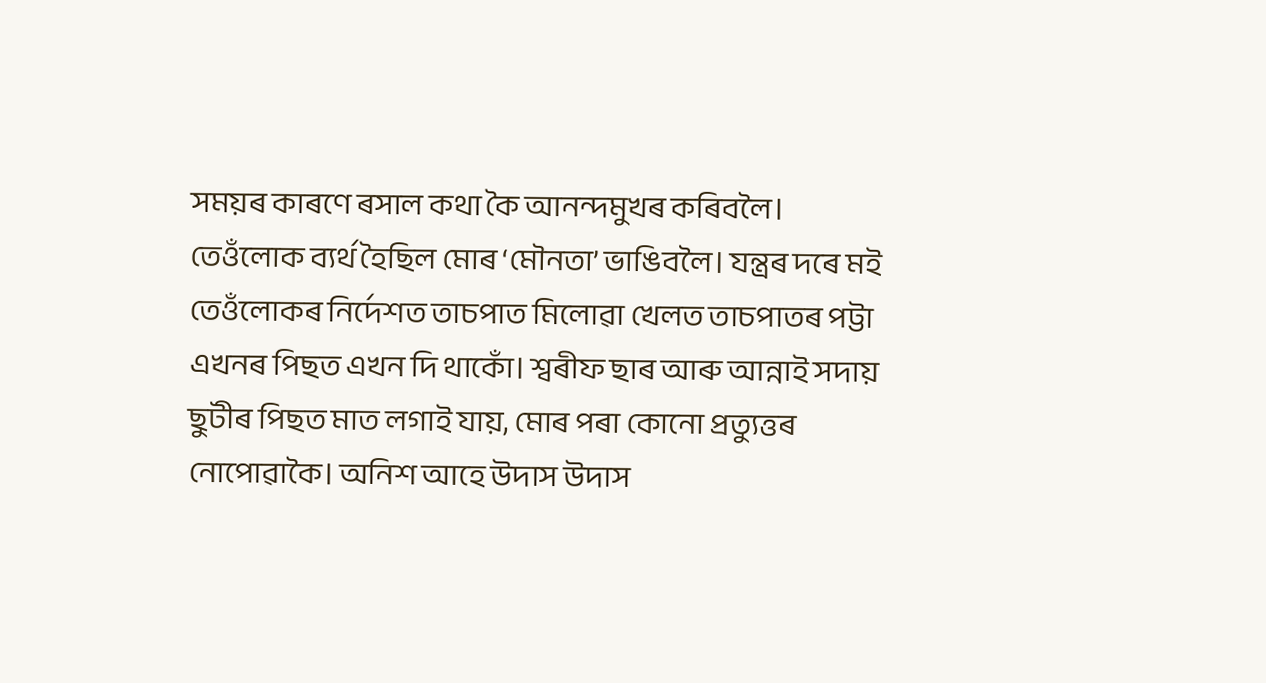সময়ৰ কাৰণে ৰসাল কথা কৈ আনন্দমুখৰ কৰিবলৈ।
তেওঁলোক ব্যৰ্থ হৈছিল মোৰ ‘মৌনতা’ ভাঙিবলৈ। যন্ত্ৰৰ দৰে মই তেওঁলোকৰ নিৰ্দেশত তাচপাত মিলোৱা খেলত তাচপাতৰ পট্টা এখনৰ পিছত এখন দি থাকোঁ। শ্বৰীফ ছাৰ আৰু আন্নাই সদায় ছুটীৰ পিছত মাত লগাই যায়, মোৰ পৰা কোনো প্ৰত্যুত্তৰ নোপোৱাকৈ। অনিশ আহে উদাস উদাস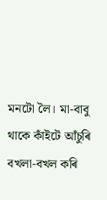মনটো লৈ। মা-বাবু থাকে কাঁইটে আঁচুৰি বখলা-বখল কৰি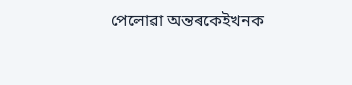পেলোৱা অন্তৰকেইখনক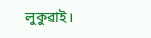লুকুৱাই।